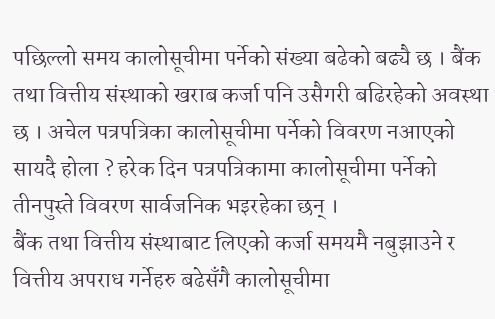पछिल्लो समय कालोसूचीमा पर्नेको संख्या बढेको बढ्यै छ । बैंक तथा वित्तीय संस्थाको खराब कर्जा पनि उसैगरी बढिरहेको अवस्था छ । अचेल पत्रपत्रिका कालोसूचीमा पर्नेको विवरण नआएको सायदै होला ? हरेक दिन पत्रपत्रिकामा कालोसूचीमा पर्नेको तीनपुस्ते विवरण सार्वजनिक भइरहेका छन् ।
बैंक तथा वित्तीय संस्थाबाट लिएको कर्जा समयमै नबुझाउने र वित्तीय अपराध गर्नेहरु बढेसँगै कालोसूचीमा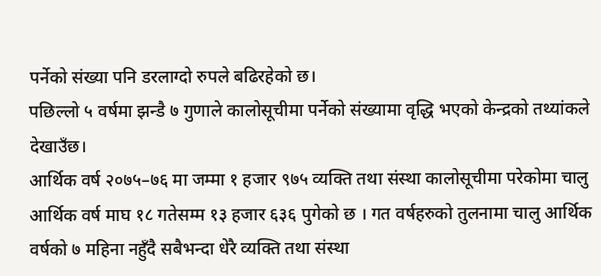पर्नेको संख्या पनि डरलाग्दो रुपले बढिरहेको छ।
पछिल्लो ५ वर्षमा झन्डै ७ गुणाले कालोसूचीमा पर्नेको संख्यामा वृद्धि भएको केन्द्रको तथ्यांकले देखाउँछ।
आर्थिक वर्ष २०७५–७६ मा जम्मा १ हजार ९७५ व्यक्ति तथा संस्था कालोसूचीमा परेकोमा चालु आर्थिक वर्ष माघ १८ गतेसम्म १३ हजार ६३६ पुगेको छ । गत वर्षहरुको तुलनामा चालु आर्थिक वर्षको ७ महिना नहुँदै सबैभन्दा धेरै व्यक्ति तथा संस्था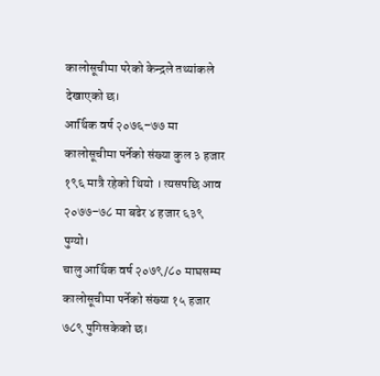कालोसूचीमा परेको केन्द्रले तथ्यांकले देखाएको छ।
आर्थिक वर्ष २०७६–७७ मा कालोसूचीमा पर्नेको संख्या कुल ३ हजार १९६ मात्रै रहेको थियो । त्यसपछि आव २०७७–७८ मा बढेर ४ हजार ६३९ पुग्यो।
चालु आर्थिक वर्ष २०७९/८० माघसम्म कालोसूचीमा पर्नेको संख्या १५ हजार ७८९ पुगिसकेको छ।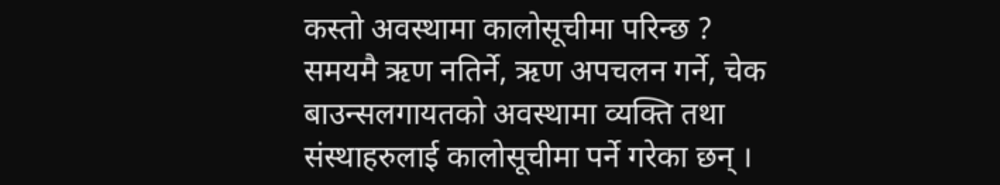कस्तो अवस्थामा कालोसूचीमा परिन्छ ?
समयमै ऋण नतिर्ने, ऋण अपचलन गर्ने, चेक बाउन्सलगायतको अवस्थामा व्यक्ति तथा संस्थाहरुलाई कालोसूचीमा पर्ने गरेका छन् ।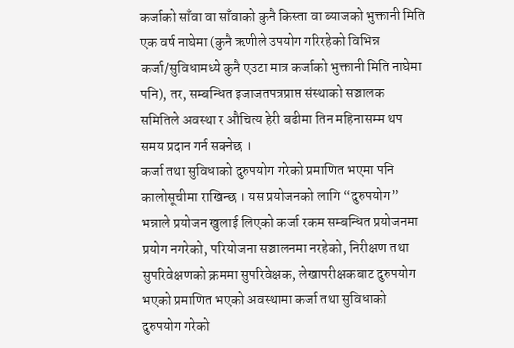कर्जाको साँवा वा साँवाको कुनै किस्ता वा ब्याजको भुक्तानी मिति एक वर्ष नाघेमा (कुनै ऋणीले उपयोग गरिरहेको विभिन्न कर्जा/सुविधामध्ये कुनै एउटा मात्र कर्जाको भुक्तानी मिति नाघेमा पनि), तर, सम्बन्धित इजाजतपत्रप्राप्त संस्थाको सञ्चालक समितिले अवस्था र औचित्य हेरी बढीमा तिन महिनासम्म थप समय प्रदान गर्न सक्नेछ ।
कर्जा तथा सुविधाको दुरुपयोग गरेको प्रमाणित भएमा पनि कालोसूचीमा राखिन्छ । यस प्रयोजनको लागि “दुरुपयोग” भन्नाले प्रयोजन खुलाई लिएको कर्जा रकम सम्बन्धित प्रयोजनमा प्रयोग नगरेको, परियोजना सञ्चालनमा नरहेको, निरीक्षण तथा सुपरिवेक्षणको क्रममा सुपरिवेक्षक, लेखापरीक्षकबाट दुरुपयोग भएको प्रमाणित भएको अवस्थामा कर्जा तथा सुविधाको दुरुपयोग गरेको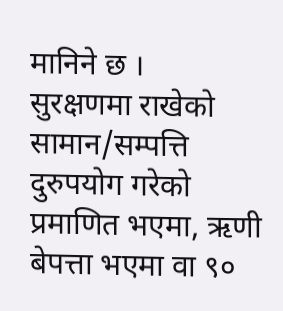मानिने छ ।
सुरक्षणमा राखेको सामान/सम्पत्ति दुरुपयोग गरेको प्रमाणित भएमा, ऋणी बेपत्ता भएमा वा ९०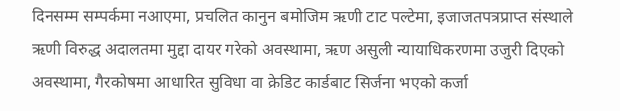दिनसम्म सम्पर्कमा नआएमा, प्रचलित कानुन बमोजिम ऋणी टाट पल्टेमा, इजाजतपत्रप्राप्त संस्थाले ऋणी विरुद्ध अदालतमा मुद्दा दायर गरेको अवस्थामा, ऋण असुली न्यायाधिकरणमा उजुरी दिएको अवस्थामा, गैरकोषमा आधारित सुविधा वा क्रेडिट कार्डबाट सिर्जना भएको कर्जा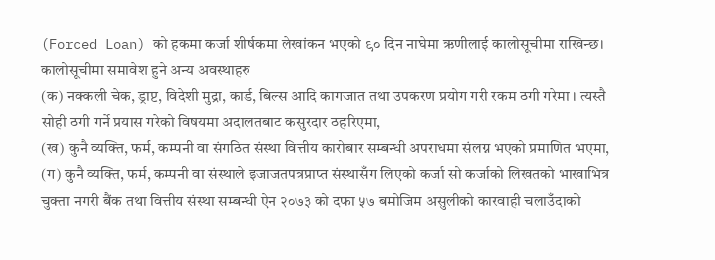(Forced Loan) को हकमा कर्जा शीर्षकमा लेखांकन भएको ९० दिन नाघेमा ऋणीलाई कालोसूचीमा राखिन्छ।
कालोसूचीमा समावेश हुने अन्य अवस्थाहरु
(क) नक्कली चेक, ड्राप्ट, विदेशी मुद्रा, कार्ड, बिल्स आदि कागजात तथा उपकरण प्रयोग गरी रकम ठगी गरेमा । त्यस्तै सोही ठगी गर्ने प्रयास गरेको विषयमा अदालतबाट कसुरदार ठहरिएमा,
(ख) कुनै व्यक्ति, फर्म, कम्पनी वा संगठित संस्था वित्तीय कारोबार सम्बन्धी अपराधमा संलग्न भएको प्रमाणित भएमा,
(ग) कुनै व्यक्ति, फर्म, कम्पनी वा संस्थाले इजाजतपत्रप्राप्त संस्थासँग लिएको कर्जा सो कर्जाको लिखतको भाखाभित्र चुक्ता नगरी बैंक तथा वित्तीय संस्था सम्बन्धी ऐन २०७३ को दफा ५७ बमोजिम असुलीको कारवाही चलाउँदाको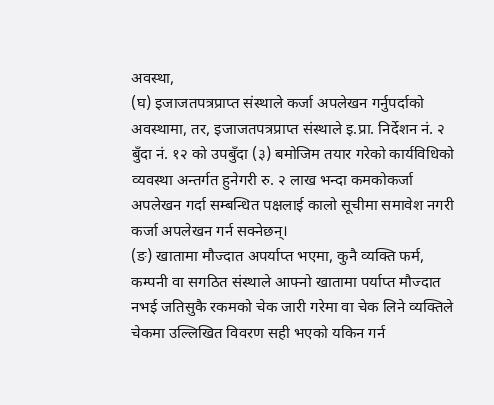अवस्था,
(घ) इजाजतपत्रप्राप्त संस्थाले कर्जा अपलेखन गर्नुपर्दाको अवस्थामा, तर, इजाजतपत्रप्राप्त संस्थाले इ.प्रा. निर्देशन नं. २ बुँदा नं. १२ को उपबुँदा (३) बमोजिम तयार गरेको कार्यविधिको व्यवस्था अन्तर्गत हुनेगरी रु. २ लाख भन्दा कमकोकर्जा अपलेखन गर्दा सम्बन्धित पक्षलाई कालो सूचीमा समावेश नगरी कर्जा अपलेखन गर्न सक्नेछन्।
(ङ) खातामा मौज्दात अपर्याप्त भएमा, कुनै व्यक्ति फर्म, कम्पनी वा सगठित संस्थाले आफ्नो खातामा पर्याप्त मौज्दात नभई जतिसुकै रकमको चेक जारी गरेमा वा चेक लिने व्यक्तिले चेकमा उल्लिखित विवरण सही भएको यकिन गर्न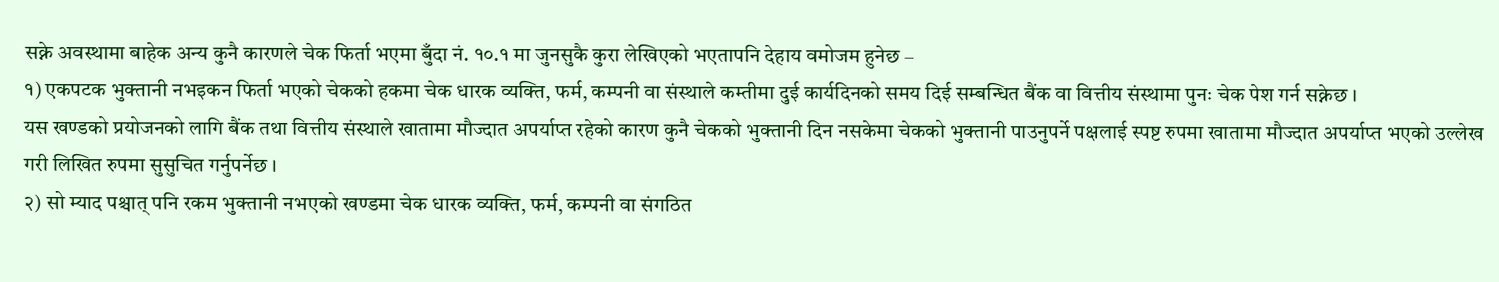सक्ने अवस्थामा बाहेक अन्य कुनै कारणले चेक फिर्ता भएमा बुँदा नं. १०.१ मा जुनसुकै कुरा लेखिएको भएतापनि देहाय वमोजम हुनेछ –
१) एकपटक भुक्तानी नभइकन फिर्ता भएको चेकको हकमा चेक धारक व्यक्ति, फर्म, कम्पनी वा संस्थाले कम्तीमा दुई कार्यदिनको समय दिई सम्बन्धित बैंक वा वित्तीय संस्थामा पुनः चेक पेश गर्न सक्नेछ ।
यस खण्डको प्रयोजनको लागि बैंक तथा वित्तीय संस्थाले खातामा मौज्दात अपर्याप्त रहेको कारण कुनै चेकको भुक्तानी दिन नसकेमा चेकको भुक्तानी पाउनुपर्ने पक्षलाई स्पष्ट रुपमा खातामा मौज्दात अपर्याप्त भएको उल्लेख गरी लिखित रुपमा सुसुचित गर्नुपर्नेछ ।
२) सो म्याद पश्चात् पनि रकम भुक्तानी नभएको खण्डमा चेक धारक व्यक्ति, फर्म, कम्पनी वा संगठित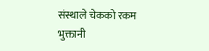संस्थाले चेकको रकम भुक्तानी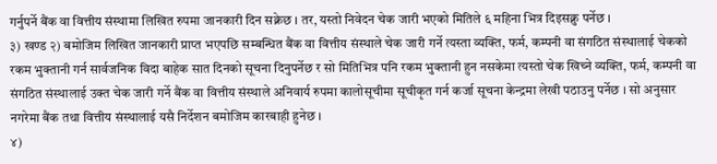गर्नुपर्ने बैंक वा वित्तीय संस्थामा लिखित रुपमा जानकारी दिन सक्नेछ । तर, यस्तो निवेदन चेक जारी भएको मितिले ६ महिना भित्र दिइसक्नु पर्नेछ ।
३) खण्ड २) बमोजिम लिखित जानकारी प्राप्त भएपछि सम्बन्धित बैंक वा वित्तीय संस्थाले चेक जारी गर्ने त्यस्ता व्यक्ति, फर्म, कम्पनी वा संगठित संस्थालाई चेकको रकम भुक्तानी गर्न सार्वजनिक विदा बाहेक सात दिनको सूचना दिनुपर्नेछ र सो मितिभित्र पनि रकम भुक्तानी हुन नसकेमा त्यस्तो चेक खिच्ने व्यक्ति, फर्म, कम्पनी वा संगठित संस्थालाई उक्त चेक जारी गर्ने बैंक वा वित्तीय संस्थाले अनिवार्य रुपमा कालोसूचीमा सूचीकृत गर्न कर्जा सूचना केन्द्रमा लेखी पठाउनु पर्नेछ । सो अनुसार नगरेमा बैंक तथा वित्तीय संस्थालाई यसै निर्देशन बमोजिम कारबाही हुनेछ ।
४)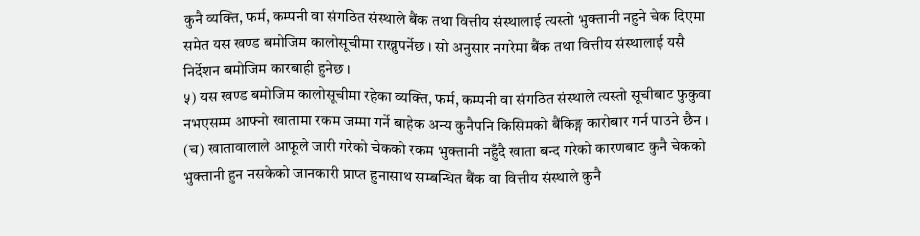कुनै व्यक्ति, फर्म, कम्पनी वा संगठित संस्थाले बैंक तथा वित्तीय संस्थालाई त्यस्तो भुक्तानी नहुने चेक दिएमा समेत यस खण्ड बमोजिम कालोसूचीमा राख्नुपर्नेछ । सो अनुसार नगरेमा बैंक तथा वित्तीय संस्थालाई यसै निर्देशन बमोजिम कारबाही हुनेछ ।
५) यस खण्ड बमोजिम कालोसूचीमा रहेका व्यक्ति, फर्म, कम्पनी वा संगठित संस्थाले त्यस्तो सूचीबाट फुकुवा नभएसम्म आफ्नो खातामा रकम जम्मा गर्ने बाहेक अन्य कुनैपनि किसिमको बैंकिङ्ग कारोबार गर्न पाउने छैन ।
(च) खातावालाले आफूले जारी गरेको चेकको रकम भुक्तानी नहुँदै खाता बन्द गरेको कारणबाट कुनै चेकको भुक्तानी हुन नसकेको जानकारी प्राप्त हुनासाथ सम्बन्धित बैंक वा वित्तीय संस्थाले कुनै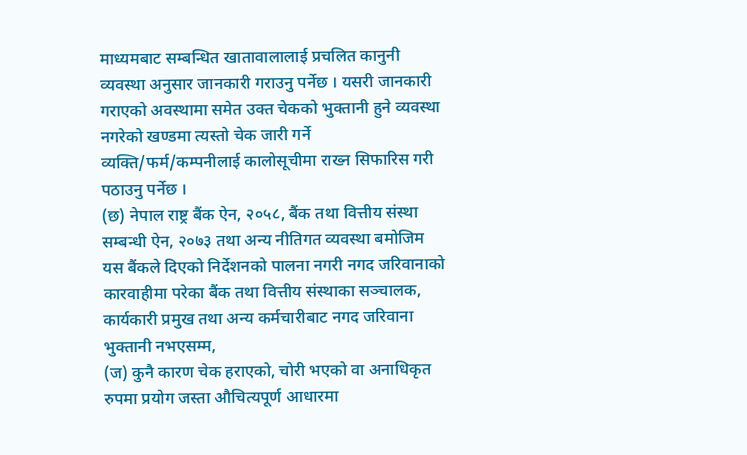माध्यमबाट सम्बन्धित खातावालालाई प्रचलित कानुनी व्यवस्था अनुसार जानकारी गराउनु पर्नेछ । यसरी जानकारी गराएको अवस्थामा समेत उक्त चेकको भुक्तानी हुने व्यवस्था नगरेको खण्डमा त्यस्तो चेक जारी गर्ने व्यक्ति/फर्म/कम्पनीलाई कालोसूचीमा राख्न सिफारिस गरी पठाउनु पर्नेछ ।
(छ) नेपाल राष्ट्र बैंक ऐन, २०५८, बैंक तथा वित्तीय संस्था सम्बन्धी ऐन, २०७३ तथा अन्य नीतिगत व्यवस्था बमोजिम यस बैंकले दिएको निर्देशनको पालना नगरी नगद जरिवानाको कारवाहीमा परेका बैंक तथा वित्तीय संस्थाका सञ्चालक, कार्यकारी प्रमुख तथा अन्य कर्मचारीबाट नगद जरिवाना भुक्तानी नभएसम्म,
(ज) कुनै कारण चेक हराएको, चोरी भएको वा अनाधिकृत रुपमा प्रयोग जस्ता औचित्यपूर्ण आधारमा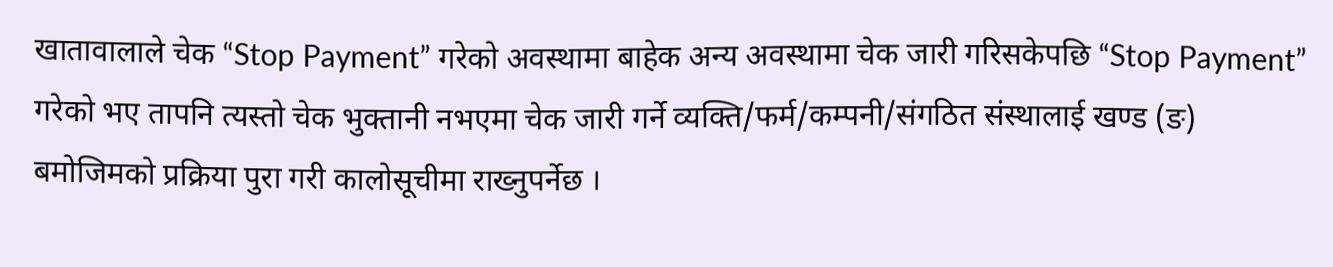खातावालाले चेक “Stop Payment” गरेको अवस्थामा बाहेक अन्य अवस्थामा चेक जारी गरिसकेपछि “Stop Payment” गरेको भए तापनि त्यस्तो चेक भुक्तानी नभएमा चेक जारी गर्ने व्यक्ति/फर्म/कम्पनी/संगठित संस्थालाई खण्ड (ङ) बमोजिमको प्रक्रिया पुरा गरी कालोसूचीमा राख्नुपर्नेछ ।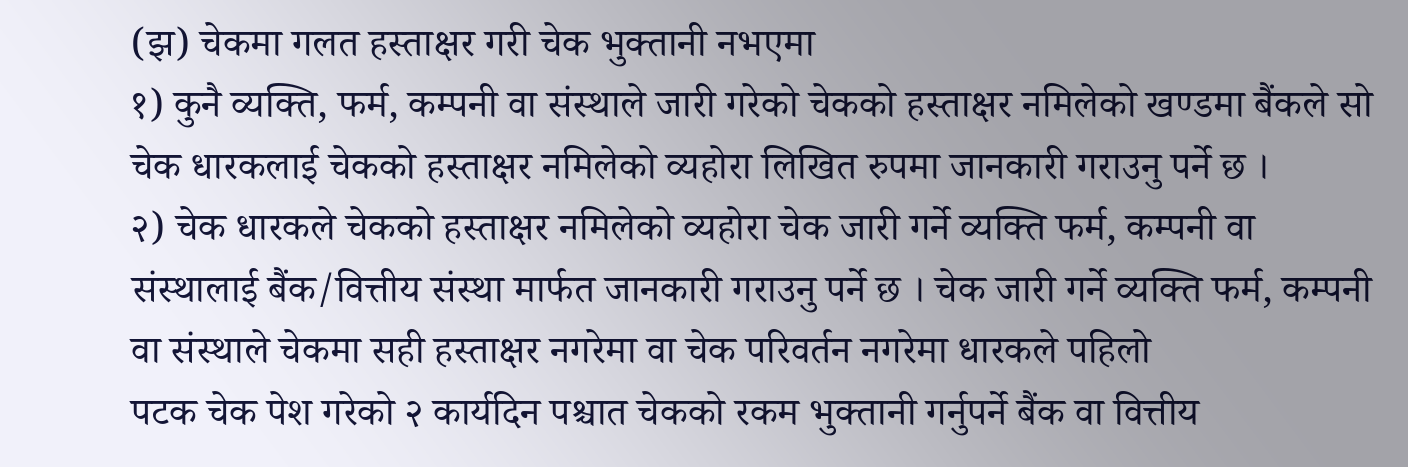(झ) चेकमा गलत हस्ताक्षर गरी चेक भुक्तानी नभएमा
१) कुनै व्यक्ति, फर्म, कम्पनी वा संस्थाले जारी गरेको चेकको हस्ताक्षर नमिलेको खण्डमा बैंकले सो चेक धारकलाई चेकको हस्ताक्षर नमिलेको व्यहोरा लिखित रुपमा जानकारी गराउनु पर्ने छ ।
२) चेक धारकले चेकको हस्ताक्षर नमिलेको व्यहोरा चेक जारी गर्ने व्यक्ति फर्म, कम्पनी वा संस्थालाई बैंक/वित्तीय संस्था मार्फत जानकारी गराउनु पर्ने छ । चेक जारी गर्ने व्यक्ति फर्म, कम्पनी वा संस्थाले चेकमा सही हस्ताक्षर नगरेमा वा चेक परिवर्तन नगरेमा धारकले पहिलो
पटक चेक पेश गरेको २ कार्यदिन पश्चात चेकको रकम भुक्तानी गर्नुपर्ने बैंक वा वित्तीय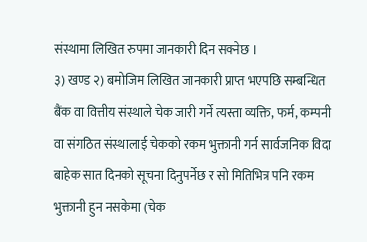संस्थामा लिखित रुपमा जानकारी दिन सक्नेछ ।
३) खण्ड २) बमोजिम लिखित जानकारी प्राप्त भएपछि सम्बन्धित बैंक वा वित्तीय संस्थाले चेक जारी गर्ने त्यस्ता व्यक्ति, फर्म, कम्पनी वा संगठित संस्थालाई चेकको रकम भुक्तानी गर्न सार्वजनिक विदा बाहेक सात दिनको सूचना दिनुपर्नेछ र सो मितिभित्र पनि रकम भुक्तानी हुन नसकेमा (चेक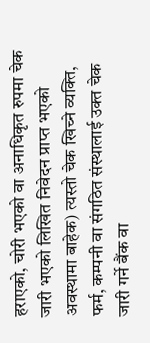हराएको, चोरी भएको वा अनाधिकृत रुपमा चेक जारी भएको लिखित निवेदन प्राप्त भएको अवस्थामा बाहेक) त्यस्तो चेक खिच्ने व्यक्ति, फर्म, कम्पनी वा संगठित संस्थालाई उक्त चेक जारी गर्ने बैंक वा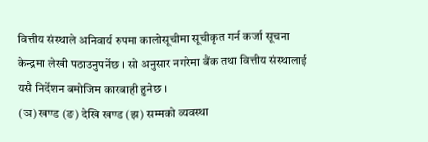वित्तीय संस्थाले अनिवार्य रुपमा कालोसूचीमा सूचीकृत गर्न कर्जा सूचना केन्द्रमा लेखी पठाउनुपर्नेछ । सो अनुसार नगरेमा बैंक तथा वित्तीय संस्थालाई यसै निर्देशन बमोजिम कारबाही हुनेछ ।
(ञ) खण्ड (ङ) देखि खण्ड (झ) सम्मको व्यवस्था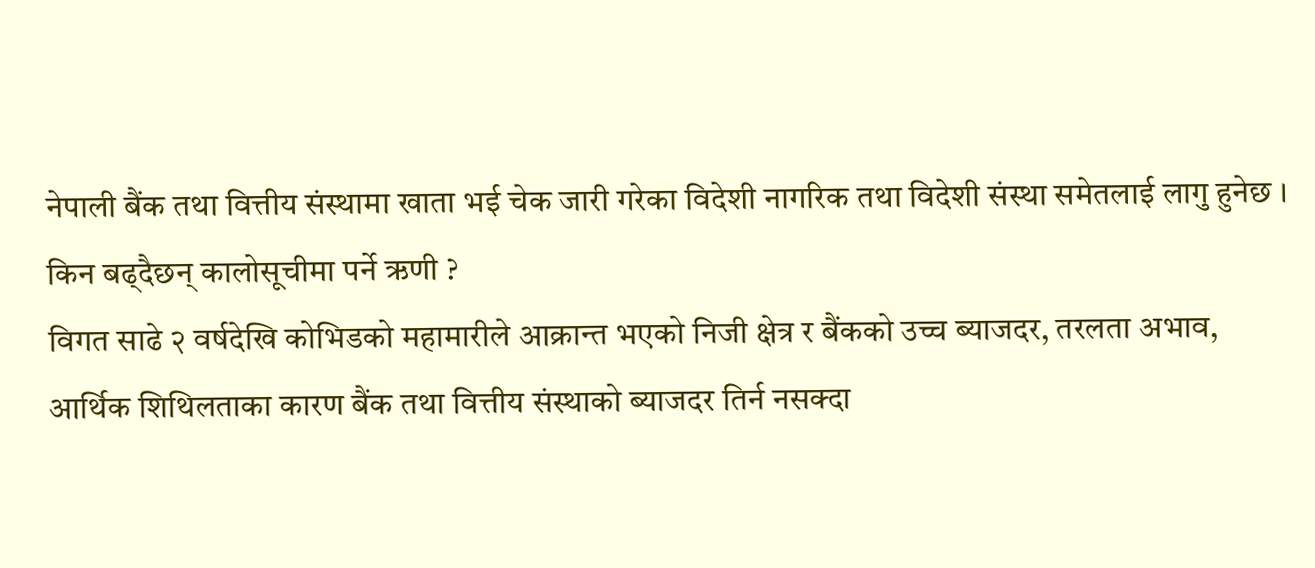नेपाली बैंक तथा वित्तीय संस्थामा खाता भई चेक जारी गरेका विदेशी नागरिक तथा विदेशी संस्था समेतलाई लागु हुनेछ ।
किन बढ्दैछन् कालोसूचीमा पर्ने ऋणी ?
विगत साढे २ वर्षदेखि कोभिडको महामारीले आक्रान्त भएको निजी क्षेत्र र बैंकको उच्च ब्याजदर, तरलता अभाव, आर्थिक शिथिलताका कारण बैंक तथा वित्तीय संस्थाको ब्याजदर तिर्न नसक्दा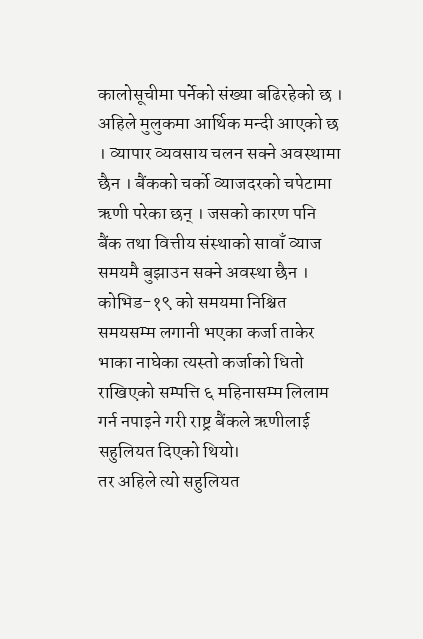कालोसूचीमा पर्नेको संख्या बढिरहेको छ ।
अहिले मुलुकमा आर्थिक मन्दी आएको छ । व्यापार व्यवसाय चलन सक्ने अवस्थामा छैन । बैंकको चर्को व्याजदरको चपेटामा ऋणी परेका छन् । जसको कारण पनि बैंक तथा वित्तीय संस्थाको सावाँ व्याज समयमै बुझाउन सक्ने अवस्था छैन ।
कोभिड-१९ को समयमा निश्चित समयसम्म लगानी भएका कर्जा ताकेर भाका नाघेका त्यस्तो कर्जाको धितो राखिएको सम्पत्ति ६ महिनासम्म लिलाम गर्न नपाइने गरी राष्ट्र बैंकले ऋणीलाई सहुलियत दिएको थियो।
तर अहिले त्यो सहुलियत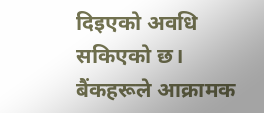दिइएको अवधि सकिएको छ। बैंकहरूले आक्रामक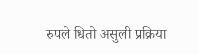रुपले धितो असुली प्रक्रिया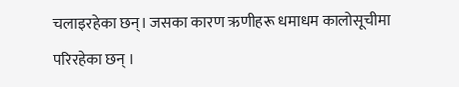चलाइरहेका छन्। जसका कारण ऋणीहरू धमाधम कालोसूचीमा परिरहेका छन् ।